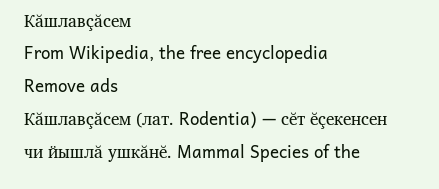Кăшлавçăсем
From Wikipedia, the free encyclopedia
Remove ads
Кăшлавçăсем (лат. Rodentia) — сĕт ĕçекенсен чи йышлă ушкăнĕ. Mammal Species of the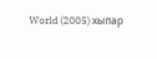World (2005) хыпар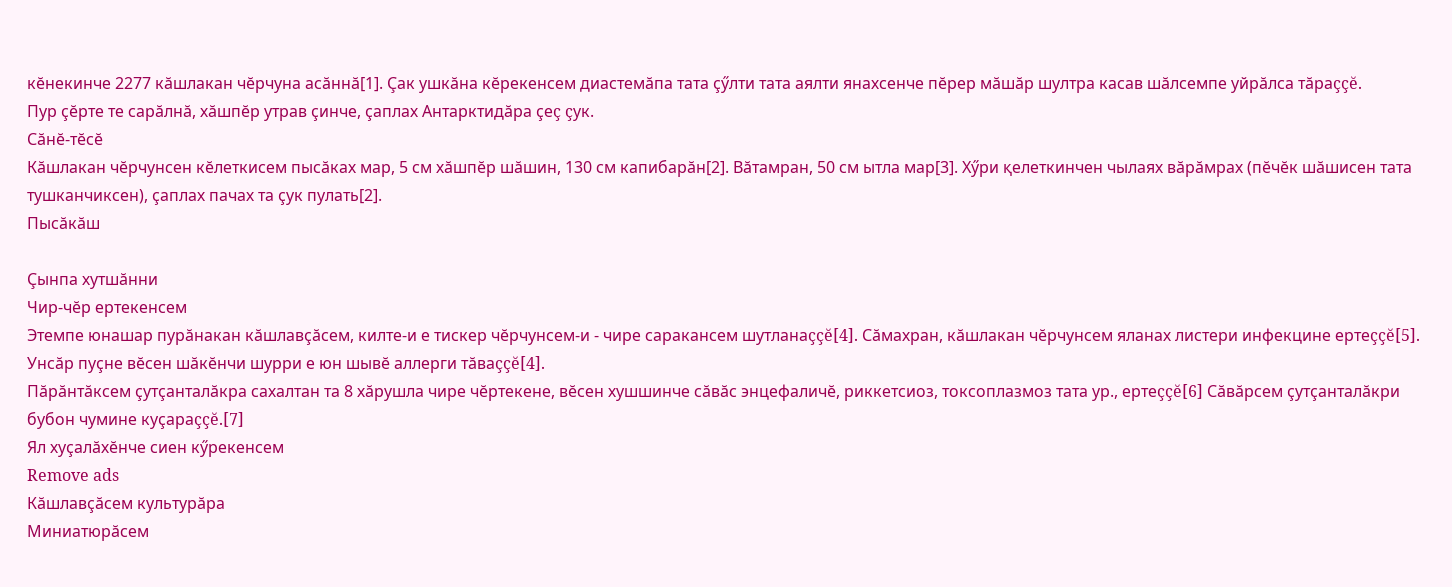кĕнекинче 2277 кăшлакан чĕрчуна асăннă[1]. Çак ушкăна кĕрекенсем диастемăпа тата çӳлти тата аялти янахсенче пĕрер мăшăр шултра касав шăлсемпе уйрăлса тăраççĕ.
Пур çĕрте те сарăлнă, хăшпĕр утрав çинче, çаплах Антарктидăра çеç çук.
Сăнĕ-тĕсĕ
Кăшлакан чĕрчунсен кĕлеткисем пысăках мар, 5 см хăшпĕр шăшин, 130 см капибарăн[2]. Вăтамран, 50 см ытла мар[3]. Хӳри қелеткинчен чылаях вăрăмрах (пĕчĕк шăшисен тата тушканчиксен), çаплах пачах та çук пулать[2].
Пысăкăш

Çынпа хутшăнни
Чир-чĕр ертекенсем
Этемпе юнашар пурăнакан кăшлавçăсем, килте-и е тискер чĕрчунсем-и - чире саракансем шутланаççĕ[4]. Сăмахран, кăшлакан чĕрчунсем яланах листери инфекцине ертеççĕ[5]. Унсăр пуçне вĕсен шăкĕнчи шурри е юн шывĕ аллерги тăваççĕ[4].
Пăрăнтăксем çутçанталăкра сахалтан та 8 хăрушла чире чĕртекене, вĕсен хушшинче сăвăс энцефаличĕ, риккетсиоз, токсоплазмоз тата ур., ертеççĕ[6] Сăвăрсем çутçанталăкри бубон чумине куçараççĕ.[7]
Ял хуçалăхĕнче сиен кӳрекенсем
Remove ads
Кăшлавçăсем культурăра
Миниатюрăсем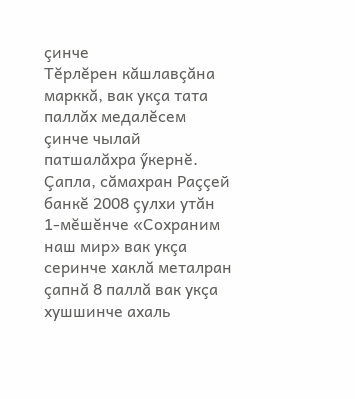çинче
Тĕрлĕрен кăшлавçăна марккă, вак укçа тата паллăх медалĕсем çинче чылай патшалăхра ӳкернĕ. Çапла, сăмахран Раççей банкĕ 2008 çулхи утăн 1-мĕшĕнче «Сохраним наш мир» вак укçа серинче хаклă металран çапнă 8 паллă вак укçа хушшинче ахаль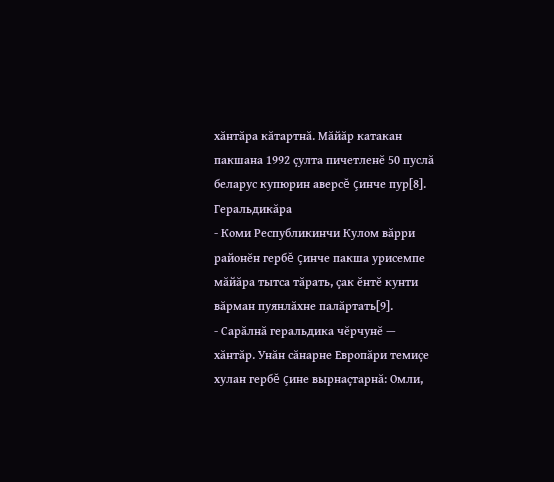хăнтăра кăтартнă. Мăйăр катакан пакшана 1992 çулта пичетленĕ 50 пуслă беларус купюрин аверсĕ çинче пур[8].
Геральдикăра
- Коми Республикинчи Кулом вăрри районĕн гербĕ çинче пакша урисемпе мăйăра тытса тăрать, çак ĕнтĕ кунти вăрман пуянлăхне палăртать[9].
- Сарăлнă геральдика чĕрчунĕ — хăнтăр. Унăн сăнарне Европăри темиçе хулан гербĕ çине вырнаçтарнă: Омли,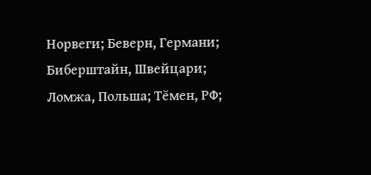Норвеги; Беверн, Германи; Биберштайн, Швейцари; Ломжа, Польша; Тĕмен, РФ;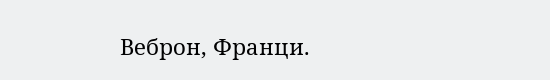Веброн, Франци.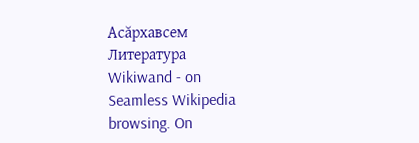Асăрхавсем
Литература
Wikiwand - on
Seamless Wikipedia browsing. On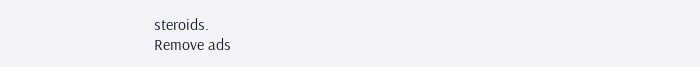steroids.
Remove ads